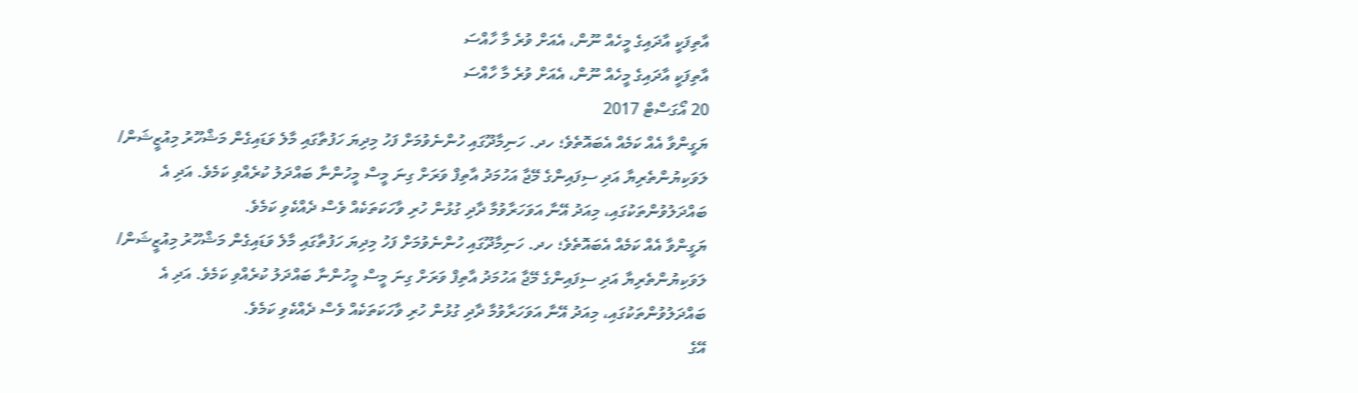އާތިފަކީ އާދައިގެ މީހެއް ނޫން، އެއަށް ވުރެ މާ ހާއްސަ
އާތިފަކީ އާދައިގެ މީހެއް ނޫން، އެއަށް ވުރެ މާ ހާއްސަ
20 އޯގަސްޓް 2017
ޔަގީންވާ އެއް ކަމެއް އެބައޮތެވެ؛ ހދ. ހަނިމާދޫގައި ހުންނެވުމަށް ފަހު މިދިޔަ ހަފުތާގައި މާލެ ވަޑައިގެން މަޝްހޫރު މިއުޒީޝަން/ ލަވަކިޔުންތެރިޔާ އަދި ސިފައިންގެ މޭޖާ އަހުމަދު އާތިފް ވަރަށް ގިނަ މީސް މީހުންނާ ބައްދަލު ކުރެއްވި ކަމެވެ. އަދި އެ ބައްދަލުވުންތަކުގައި، މިއަދު އޭނާ އަވަހަރާވުމާ ދާދި ގުޅުން ހުރި ވާހަކަތަކެއް ވެސް ދެއްކެވި ކަމެވެ.
ޔަގީންވާ އެއް ކަމެއް އެބައޮތެވެ؛ ހދ. ހަނިމާދޫގައި ހުންނެވުމަށް ފަހު މިދިޔަ ހަފުތާގައި މާލެ ވަޑައިގެން މަޝްހޫރު މިއުޒީޝަން/ ލަވަކިޔުންތެރިޔާ އަދި ސިފައިންގެ މޭޖާ އަހުމަދު އާތިފް ވަރަށް ގިނަ މީސް މީހުންނާ ބައްދަލު ކުރެއްވި ކަމެވެ. އަދި އެ ބައްދަލުވުންތަކުގައި، މިއަދު އޭނާ އަވަހަރާވުމާ ދާދި ގުޅުން ހުރި ވާހަކަތަކެއް ވެސް ދެއްކެވި ކަމެވެ.
އޭގެ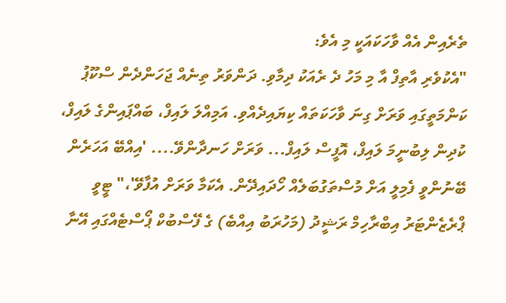ތެރެއިން އެއް ވާހަކައަކީ މި އެވެ:
"އެކުވެރި އާތިފް އާ މި މަހު ދެ ރެއަކު ދިމާވި. ދަންވަރު ތިނެއް ޖަހަންދެން ސްކޫޕު ކަންމަތީގައި ވަރަށް ގިނަ ވާހަކަތައް ކިޔައިދެއްވި. އަމިއްލަ ލައިފް، ބައްޕައިންގެ ލައިފް، ކުދިން ލިބުނީމަ ލައިފް، އޮފީސް ލައިފް... ވަރަށް ހަނދާންވޭ.... 'އިއްބޭ އަހަރެން ބޭނުންވީ ފެމިލީ އަށް މުސްތަގުބަލެއް ހޯދައިދޭން. އެކަމާ ވަރަށް އުފާވޭ'،" ޓީވީ ޕްރެޒެންޓަރު އިބްރާހިމް ރަޝީދު (މަހުރަބު އިއްބެ) ގެ ފޭސްބުކް ޕޯސްޓެއްގައި އޭނާ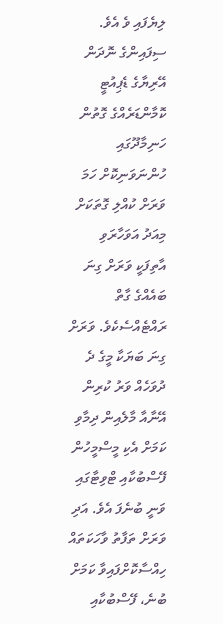ލިޔެފައި ވެ އެވެ.
ސިފައިންގެ ނޮދަން އޭރިޔާގެ ޑެޕިއުޓީ ކޮމާންޑަރެއްގެ ގޮތުން ހަނިމާދޫގައި ހުންނަވަނިކޮށް ހަމަ ވަރަށް ކުއްލި ގޮތަކަށް މިއަދު އަވަހާރަވި އާތިފަކީ ވަރަށް ގިނަ ބައެއްގެ ގާތް ރައްޓެއްސެކެވެ. ވަރަށް ގިނަ ބަޔަކާ މީގެ ދެ ދުވަހެއް ވަރު ކުރިން އޭނާއާ މާލެއިން ދިމާވި ކަމަށް އެކި މީސްމީހުން ފޭސްބުކާއި ޓްވިޓާގައި ވަނީ ބުނެފަ އެވެ. އަދި ވަރަށް ތަފާތު ވާހަކަތައް ހިއްސާކޮށްފައިވާ ކަމަށް ބުނެ، ފޭސްބުކާއި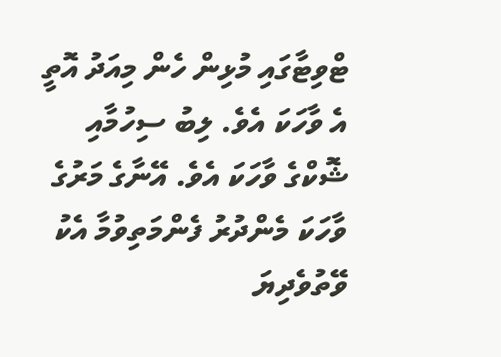ޓްވިޓާގައި މުޅިން ހެން މިއަދު އޮތީ އެ ވާހަކަ އެވެ. ލިބު ސިހުމާއި ޝޮކްގެ ވާހަކަ އެވެ. އޭނާގެ މަރުގެ ވާހަކަ މެންދުރު ފެންމަތިވުމާ އެކު ވޭތުވެދިޔަ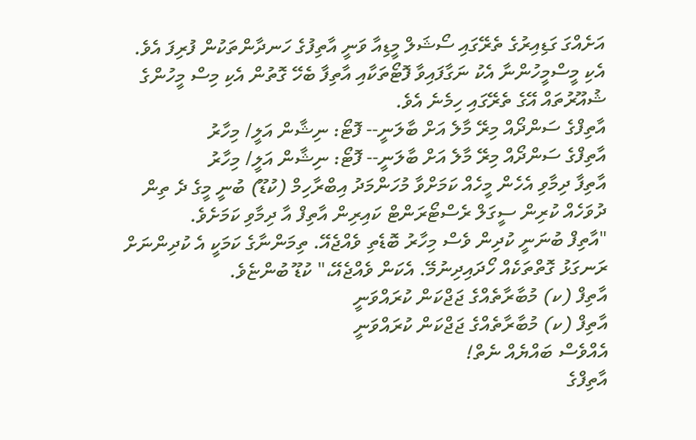އަށެއްގަ ގަޑިއިރުގެ ތެރޭގައި ސޯޝަލް މީޑިއާ ވަނީ އާތިފުގެ ހަނދާންތަކުން ފުރިފަ އެވެ. އެކި މީސްމީހުންނާ އެކު ނަގާފައިވާ ފޮޓޯތަކާއި އާތިފާ ބެހޭ ގޮތުން އެކި މިސް މީހުންގެ ޝުއޫރުތައް އޭގެ ތެރޭގައި ހިމެނެ އެވެ.
އާތިފްގެ ސަންދޯއް މިރޭ މާލެ އަށް ބާލަނީ-- ފޮޓޯ: ނިޝާން އަލީ/ މިހާރު
އާތިފްގެ ސަންދޯއް މިރޭ މާލެ އަށް ބާލަނީ-- ފޮޓޯ: ނިޝާން އަލީ/ މިހާރު
އާތިފާ ދިމާވި އެހެން މީހެއް ކަމަށްވާ މުހަންމަދު އިބްރާހިމް (ކުޑޫ) ބުނީ މީގެ ދެ ތިން ދުވަހެއް ކުރިން ސީގަލް ރެސްޓޯރަންޓް ކައިރިން އާތިފް އާ ދިމާވި ކަމަށެވެ.
"އާތިފް ބުނަނީ ކުދިން ވެސް މިހާރު ބޮޑެތި ވެއްޖެއޭ. ތިމަންނާގެ ކަމަކީ އެ ކުދިންނަށް ރަނގަޅު ގޮތްތަކެއް ހޯދައިދިނުމޭ. އެކަން ވެއްޖެއޭ،" ކުޑޫ ބުންޏެވެ.
އާތިފް (ކ) މުބާރާތެއްގެ ޖަޖްކަން ކުރައްވަނީ
އާތިފް (ކ) މުބާރާތެއްގެ ޖަޖްކަން ކުރައްވަނީ
އެއްވެސް ބައްޔެއް ނެތް!
އާތިފްގެ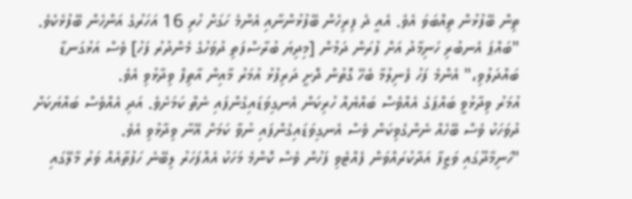ތިން ބޭފުޅުން ތިއްބަވަ އެވެ. އެއީ ދެ ފިރިހެން ބޭފުޅުންނާއި އެންމެ ހަގަށް ހުރި 16 އަހަރުގެ އަންހެން ބޭފުޅެކެވެ.
"ބައްޕަ އެނބުރި ހަނިމާދު އަށް ފުރަން ދަމުން [މިދިޔަ ބުރާސްފަތި ދުވަހުގެ މެންދުރު ފަހު] ވެސް އަޅުގަނޑާ ބައްދަލުވި،" އެންމެ ފަހު ފެނިލުމާ ބެހޭ ގޮތުން ދޮށީ ދަރިފުޅު އުމަރު މާއިން އާތިފް ވިދާޅުވި އެވެ.
އުމަރު ވިދާޅުވީ ބައްޕަގެ އެއްވެސް ބައްޔެއް ހުރިކަން އެނގިވަޑައިގެންފައި ނެތް ކަމަށެވެ. އަދި އެއްވެސް ބައްޔަކަށް ދުވަހަކު ވެސް ބޭހެއް ނެންގެވިކަން ވެސް އެނގިވަޑައިގެންފައި ނުވާ ކަމަށް އޭނާ ވިދާޅުވި އެވެ.
"ހަނިމާދޫގައި ވަޒީފާ އަދާކުރައްވަން ފެއްޓެވި ފަހުން ވެސް ކޮންމެ މަހަކު އެއްފަހަރު ލިބޭނެ ހަފުތާއެއް ވަރު މާލޭގައި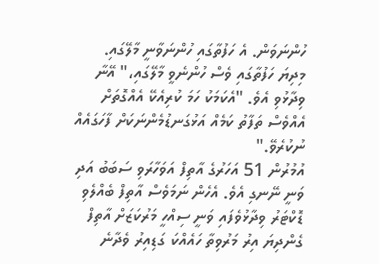ހުންނަވަން. އެ ހަފުތާގައި ހުންނަވާނީ މާލޭގައި. މިދިޔަ ހަފުތާގައި ވެސް ހުންނެވީ މާލޭގައި،" އޭނާ ވިދާޅުވި އެވެ. "އެކަމަކު ހަމަ ކުރިއެކޭ އެއްގޮތަށް އެއްވެސް ތަފާތު ކަމެއް އަޅުގަނޑުމެންނަކަށް ފާހަގައެއް ނުކުރެވޭ."
އުމުރުން 51 އަހަރުގެ އާތިފް އަވަހާރަވި ސަބަބު އަދި ވަނީ ނޭނގި އެވެ. އެހެން ނަމަވެސް އާތިފް ބެއްލެވި ޑޮކްޓަރު ވިދާޅުވެފައި ވަނީ ސިއްހީ މަރުކަޒަށް އާތިފް ގެންދިޔަ އިރު މަރުވިތާ ހައެއްކަ ގަޑިއިރު ވެދާނެ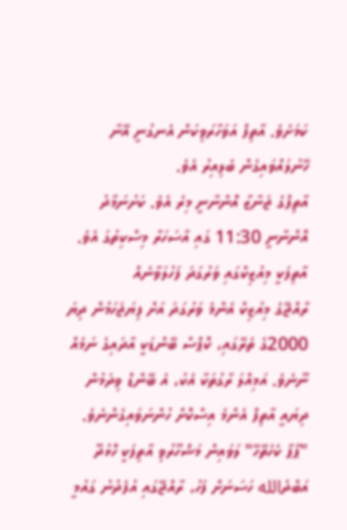ކަމަށެވެ. އާތިފް އަވަހާރަވިކަން އެނގުނީ އޭނާ ހޭނުލައްވައިގެން ބެލިއިރު އެވެ.
އާތިފްގެ ޖަނާޒާ އޮންނާނީ މިރެ އެވެ. ކަށުނަމާދު އޮންނާނީ 11:30 ގައި އާސަހަރާ މިސްކިތުގަ އެވެ.
އާތިފަކީ މިއުޒިކްގައި ވަރުގަދަ ފަހުލަވާނެއް
ރާއްޖޭގެ މިއުޒިކް އެންމެ ވަރުގަދަ އަށް ފިޔަޖަހަމުން ދިޔަ 2000ގެ ތެރޭގައި، ކޮޕްސް ބޭންޑަކީ އާދައިގެ ނަމެއް ނޫނެވެ. އަމިއްލަ ރާގުތަކާ އެކު، އެ ބޭންޑް ވިދަމުން ދިޔައީ އާތިފް އެންމެ އިސްކޮށް ހުންނަވައިގެންނެވެ. "ޕާޕާ ކެހެތޭހޭ" ލަވައިން މަޝްހޫރުވި އާތިފަކީ ހޮޅުދޫ އަބްދުالله ހަސަނަށް ފަހު، ރާއްޖޭގައި އުފެދުނު ގައުމީ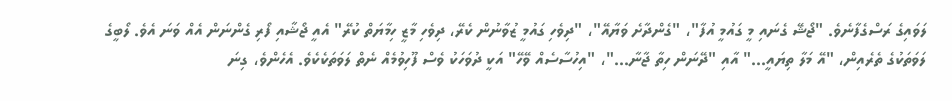ލަވައިގެ ރަސްގެފާނެވެ. "ޖޯޝޭ ގެނައި މީ ގައުމީ އުފާ"، "ގެންދާށެ ވަޔާއޭ"، "ދިވެހި ގައުމީ ޒުވާނުން ކެރޭ، ދިވެހި މާޒީ ހިމާޔަތް ކުރޭ" އެއީ ޖޯޝާއި ފޯރި ގެންނަން އެއް ވަނަ އެވެ. ލޯބީގެ ލަވަތަކުގެ ތެރެއިން، "އޭ މަލާ ތިޔައީ..." އާއި "ދޭނަން ހިތާ ޖާނާ..."، "އިހުސާސެއް ވޭހޭ" އަކީ ދުވަހަކު ވެސް ފޫހިވުމެއް ނެތް ލަވަތަކެކެވެ. އެހެންވެ، ގިނަ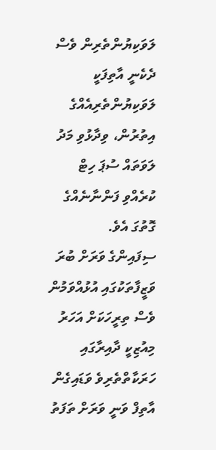ލަވަކިޔުންތެރިން ވެސް ދެކެނީ އާތިފަކީ ލަވަކިޔުންތެރިއެއްގެ އިތުރުން، ވިދާޅުވި މަދު ލަވަތައް ސުޕަ ހިޓް ކުރެއްވި ފަންނާނެއްގެ ގޮތުގަ އެވެ.
ސިފައިންގެ ވަރަށް ބުރަ ވަޒީފާތަކުގައި އުޅުއްވަމުން ވެސް ތިރީހަކަށް އަހަރު މިއުޒިކީ ދާއިރާގައި ހަރަކާތްތެރިވެ ވަޑައިގެން އާތިފް ވަނީ ވަރަށް ތަފަތު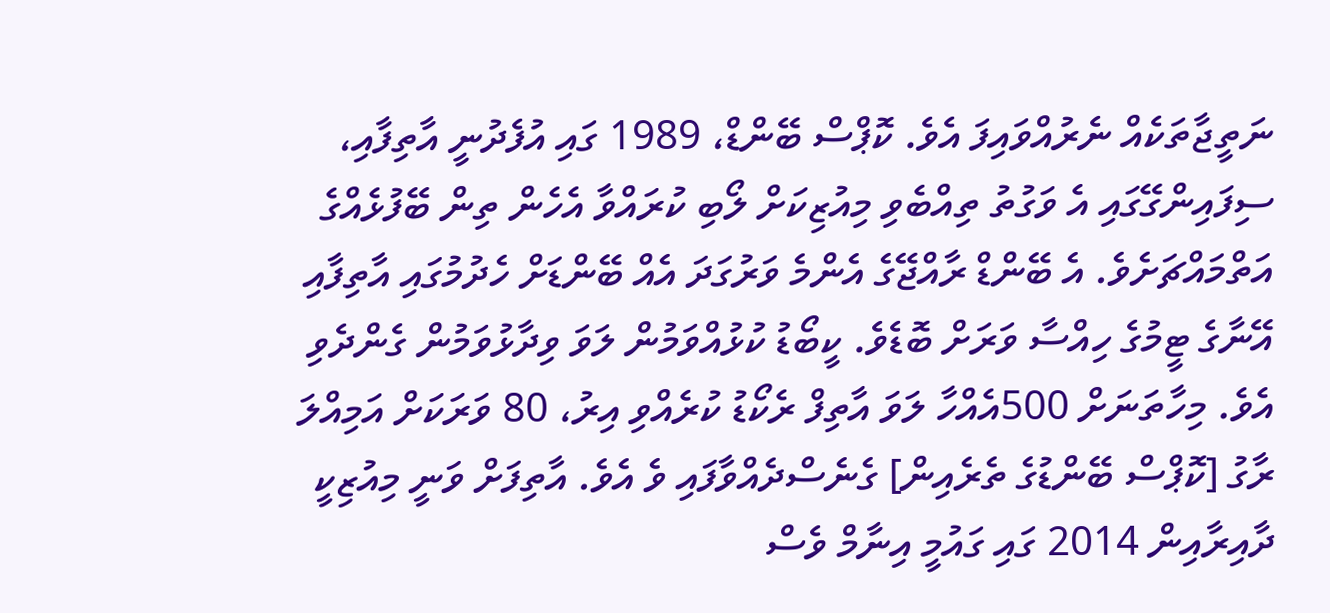ނަތީޖާތަކެއް ނެރުއްވައިފަ އެވެ. ކޮޕްސް ބޭންޑް، 1989 ގައި އުފެދުނީ އާތިފާއި، ސިފައިންގޭގައި އެ ވަގުތު ތިއްބެވި މިއުޒިކަށް ލޯބި ކުރައްވާ އެހެން ތިން ބޭފުޅެއްގެ އަތްމައްޗަށެވެ. އެ ބޭންޑް ރާއްޖޭގެ އެންމެ ވަރުގަދަ އެއް ބޭންޑަށް ހެދުމުގައި އާތިފާއި އޭނާގެ ޓީމުގެ ހިއްސާ ވަރަށް ބޮޑެވެ. ކީބޯޑު ކުޅުއްވަމުން ލަވަ ވިދާޅުވަމުން ގެންދެވި އެވެ. މިހާތަނަށް 500އެއްހާ ލަވަ އާތިފް ރެކޯޑު ކުރެއްވި އިރު، 80 ވަރަކަށް އަމިއްލަ ރާގު [ކޮޕްސް ބޭންޑުގެ ތެރެއިން] ގެނެސްދެއްވާފައި ވެ އެވެ. އާތިފަށް ވަނީ މިއުޒިކީ ދާއިރާއިން 2014 ގައި ގައުމީ އިނާމް ވެސް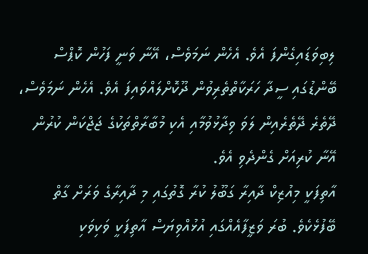ލިބިވަޑައިގެންފަ އެވެ. އެހެން ނަމަވެސް، އޭނާ ވަނީ ފަހުން ކޮޕްސް ބޭންޑުގައި ސީދާ ހަރަކާތްތެރިވުން ދޫކޮށްލައްވައިފަ އެވެ. އެހެން ނަމަވެސް، ދޭތެރެ ދޭތެރެއިން ލަވަ ވިދާޅުވުމާއި އެކި މުބާރާތްތަކުގެ ޖަޖްކަން ކުރުން އޭނާ ކުރިއަށް ގެންދެވި އެވެ.
އާތިފަކީ މިއުޒިކް ދާއިރާ ގަބޫލު ކުރާ ގޮތުގައި މި ދާއިރާގެ ވަރަށް ގާތް ބޭފުޅެކެވެ. ބުރަ ވަޒީފާއެއްގައި އުޅުއްވިޔަސް އާތިފަކީ ވަކިވަކި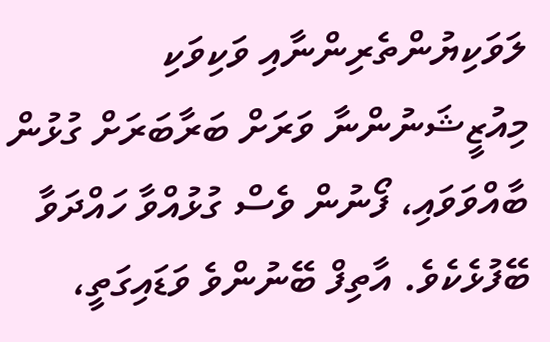ލަވަކިޔުންތެރިންނާއި ވަކިވަކި މިއުޒީޝަނުންނާ ވަރަށް ބަރާބަރަށް ގުޅުން ބާއްވަވައި، ފޯނުން ވެސް ގުޅުއްވާ ހައްދަވާ ބޭފުޅެކެވެ. އާތިފް ބޭނުންވެ ވަޑައިގަތީ،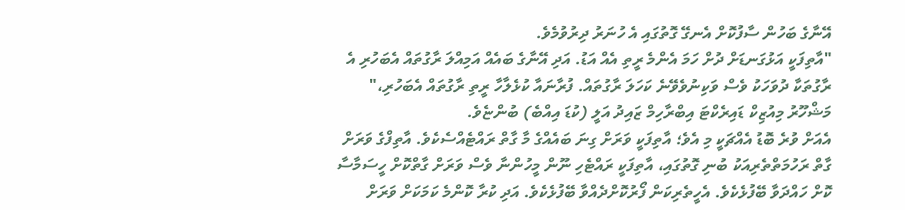އޭނާގެ ބަހުން ސާފުކޮށް އެނގޭ ގޮތުގައި އެ ހުނަރު ދިރުވުމެވެ.
"އާތިފަކީ އަޅުގަނޑަށް ދުށް ހަމަ އެންމެ ރީތި އެއް އަޑު. އަދި އޭނާގެ ބައެއް އަމިއްލަ ރާގުތައް އެބަހުރި އެ ރާގުތަކާ ދުވަހަކު ވެސް ވަކިނުވެވޭނެ ކަހަލަ ރާގުތައް. ފުރާނައާ ކުޅެލާހާ ރީތި ރާގުތައް އެބަހުރި،" މަޝްހޫރު މިއުޒިކް ޑައިރެކްޓަ އިބްރާހިމް ޒައިދު އަލީ (ކުޑަ އިއްބެ) ބުންޏެވެ.
އެއަށް ވުރެ ބޮޑު އެއްޗަކީ މި އެވެ؛ އާތިފަކީ ވަރަށް ގިނަ ބައެއްގެ މާ ގާތް ރައްޓެއްސެކެވެ. އާތިފްގެ ވަރަށް ގާތް ރަހުމަތްތެރިއަކު ބުނި ގޮތުގައި، އާތިފަކީ ރައްޓެހި ނޫން މީހުންނާ ވެސް ވަރަށް ގާތްކޮށް ހީސަމާސާ ކޮށް ހައްދަވާ ބޭފުޅެކެވެ. އެހީތެރިކަން ފޯރުކޮށްދެއްވާ ބޭފުޅެކެވެ. އަދި ކުރާ ކޮންމެ ކަމަކަށް ވަރަށް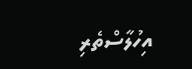އިހުލާސްތެރި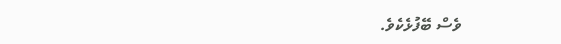ވެސް ބޭފުޅެކެވެ.